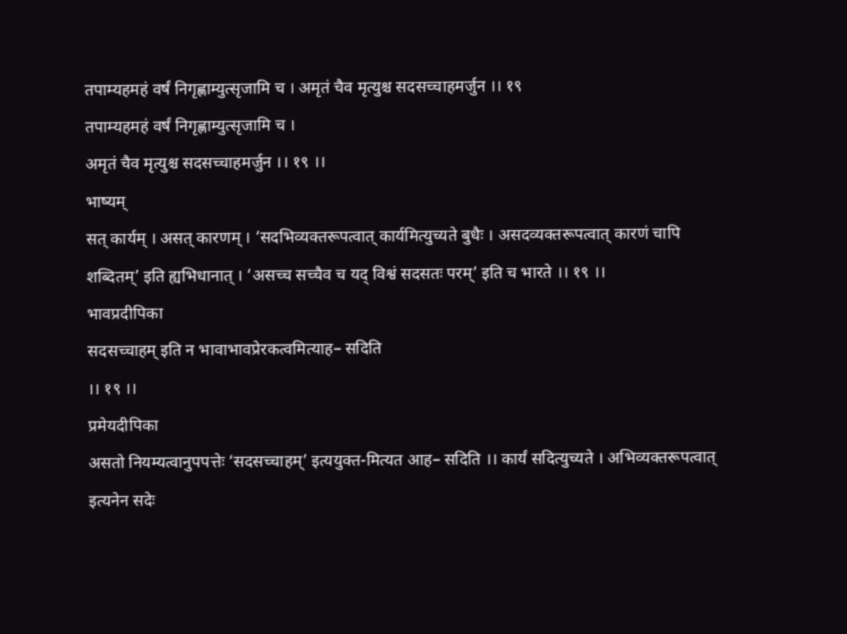तपाम्यहमहं वर्षं निगृह्णाम्युत्सृजामि च । अमृतं चैव मृत्युश्च सदसच्चाहमर्जुन ।। १९
तपाम्यहमहं वर्षं निगृह्णाम्युत्सृजामि च ।
अमृतं चैव मृत्युश्च सदसच्चाहमर्जुन ।। १९ ।।
भाष्यम्
सत् कार्यम् । असत् कारणम् । ‘सदभिव्यक्तरूपत्वात् कार्यमित्युच्यते बुधैः । असदव्यक्तरूपत्वात् कारणं चापि शब्दितम्’ इति ह्यभिधानात् । ‘असच्च सच्चैव च यद् विश्वं सदसतः परम्’ इति च भारते ।। १९ ।।
भावप्रदीपिका
सदसच्चाहम् इति न भावाभावप्रेरकत्वमित्याह– सदिति
।। १९ ।।
प्रमेयदीपिका
असतो नियम्यत्वानुपपत्तेः ‘सदसच्चाहम्’ इत्ययुक्त-मित्यत आह– सदिति ।। कार्यं सदित्युच्यते । अभिव्यक्तरूपत्वात् इत्यनेन सदेः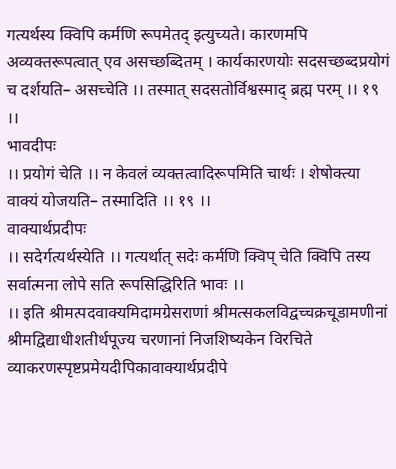गत्यर्थस्य क्विपि कर्मणि रूपमेतद् इत्युच्यते। कारणमपि अव्यक्तरूपत्वात् एव असच्छब्दितम् । कार्यकारणयोः सदसच्छब्दप्रयोगं च दर्शयति– असच्चेति ।। तस्मात् सदसतोर्विश्वस्माद् ब्रह्म परम् ।। १९ ।।
भावदीपः
।। प्रयोगं चेति ।। न केवलं व्यक्तत्वादिरूपमिति चार्थः । शेषोक्त्या वाक्यं योजयति– तस्मादिति ।। १९ ।।
वाक्यार्थप्रदीपः
।। सदेर्गत्यर्थस्येति ।। गत्यर्थात् सदेः कर्मणि क्विप् चेति क्विपि तस्य सर्वात्मना लोपे सति रूपसिद्धिरिति भावः ।।
।। इति श्रीमत्पदवाक्यमिदामग्रेसराणां श्रीमत्सकलविद्वच्चक्रचूडामणीनां
श्रीमद्विद्याधीशतीर्थपूज्य चरणानां निजशिष्यकेन विरचिते
व्याकरणस्पृष्टप्रमेयदीपिकावाक्यार्थप्रदीपे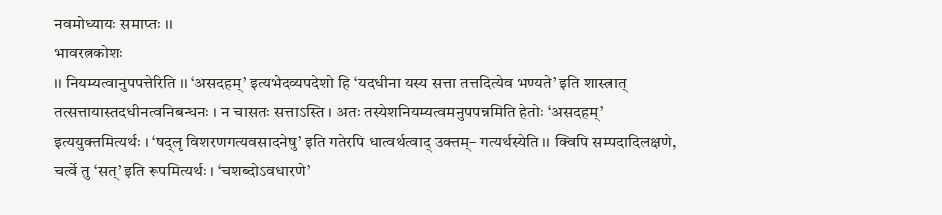नवमोध्यायः समाप्तः ।।
भावरत्नकोशः
।। नियम्यत्वानुपपत्तेरिति ।। ‘असदहम्’ इत्यभेदव्यपदेशो हि ‘यदधीना यस्य सत्ता तत्तदित्येव भण्यते’ इति शास्त्रात् तत्सत्तायास्तदधीनत्वनिबन्धनः । न चासतः सत्ताऽस्ति । अतः तस्येशनियम्यत्वमनुपपन्नमिति हेतोः ‘असदहम्’ इत्ययुक्तमित्यर्थः । ‘षद्लृ विशरणगत्यवसादनेषु’ इति गतेरपि धात्वर्थत्वाद् उक्तम्– गत्यर्थस्येति ।। क्विपि सम्पदादिलक्षणे, चर्त्वे तु ‘सत्’ इति रूपमित्यर्थः । ‘चशब्दोऽवधारणे’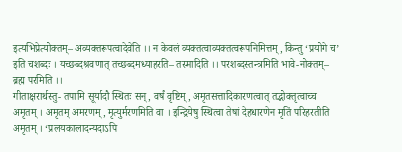इत्यभिप्रेत्योक्तम्– अव्यक्तरूपत्वादेवेति ।। न केवलं व्यक्तत्वाव्यक्तत्वरूपनिमित्तम्, किन्तु ‘प्रयोगे च’ इति चशब्दः । यच्छब्दश्रवणात् तच्छब्दमध्याहरति– तस्मादिति ।। परशब्दस्तन्त्रमिति भावे-नोक्तम्– ब्रह्म परमिति ।।
गीताक्षरार्थस्तु- तपामि सूर्यादौ स्थितः सन्, वर्षं वृष्टिम्, अमृतसत्तादिकारणत्वात् तद्भोक्तृत्वाच्च अमृतम् । अमृतम् अमरणम्, मृत्युर्मरणमिति वा । इन्द्रियेषु स्थित्वा तेषां देहधारणेन मृतिं परिहरतीति अमृतम् । ‘प्रलयकालादन्यदाऽपि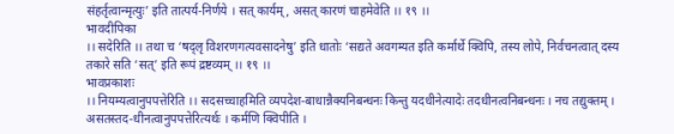संहर्तृत्वान्मृत्युः’ इति तात्पर्य-निर्णये । सत् कार्यम्, असत् कारणं चाहमेवेति ।। १९ ।।
भावदीपिका
।। सदेरिति ।। तथा च ‘षद्लृ विशरणगत्यवसादनेषु’ इति धातोः ‘सद्यते अवगम्यत इति कर्मार्थे क्विपि, तस्य लोपे, निर्वचनत्वात् दस्य तकारे सति ‘सत्’ इति रूपं द्रष्टव्यम् ।। १९ ।।
भावप्रकाशः
।। नियम्यत्वानुपपत्तेरिति ।। सदसच्चाहमिति व्यपदेश-बाधान्नैक्यनिबन्धनः किन्तु यदधीनेत्यादेः तदधीनत्वनिबन्धनः । नच तद्युक्तम् । असतस्तद-धीनत्वानुपपत्तेरित्यर्थः । कर्मणि क्विपीति ।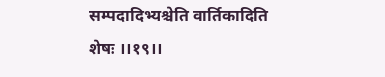सम्पदादिभ्यश्चेति वार्तिकादिति शेषः ।।१९।।